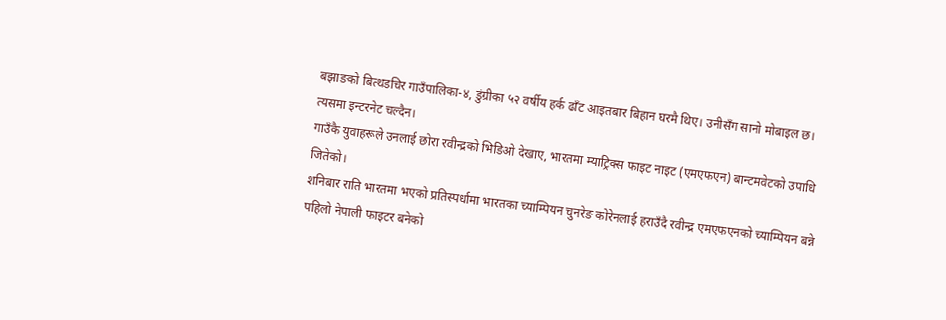बझाङको बित्थडचिर गाउँपालिका-४, डुंग्रीका ५२ वर्षीय हर्क ढाँट आइतबार बिहान घरमै थिए। उनीसँग सानो मोबाइल छ। त्यसमा इन्टरनेट चल्दैन।
गाउँकै युवाहरूले उनलाई छोरा रवीन्द्रको भिडिओ देखाए, भारतमा म्याट्रिक्स फाइट नाइट (एमएफएन) बान्टमवेटको उपाधि जितेको।
शनिबार राति भारतमा भएको प्रतिस्पर्धामा भारतका च्याम्पियन चुनरेङ कोरेनलाई हराउँदै रवीन्द्र एमएफएनको च्याम्पियन बन्ने पहिलो नेपाली फाइटर बनेको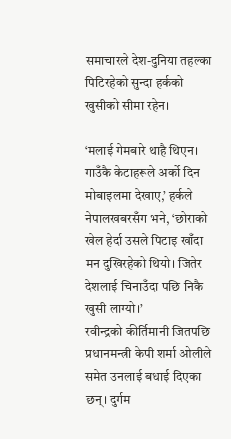समाचारले देश-दुनिया तहल्का पिटिरहेको सुन्दा हर्कको खुसीको सीमा रहेन।

‘मलाई गेमबारे थाहै थिएन। गाउँकै केटाहरूले अर्को दिन मोबाइलमा देखाए,’ हर्कले नेपालखबरसँग भने, ‘छोराको खेल हेर्दा उसले पिटाइ खाँदा मन दुखिरहेको थियो। जितेर देशलाई चिनाउँदा पछि निकै खुसी लाग्यो।’
रवीन्द्रको कीर्तिमानी जितपछि प्रधानमन्त्री केपी शर्मा ओलीले समेत उनलाई बधाई दिएका छन्। दुर्गम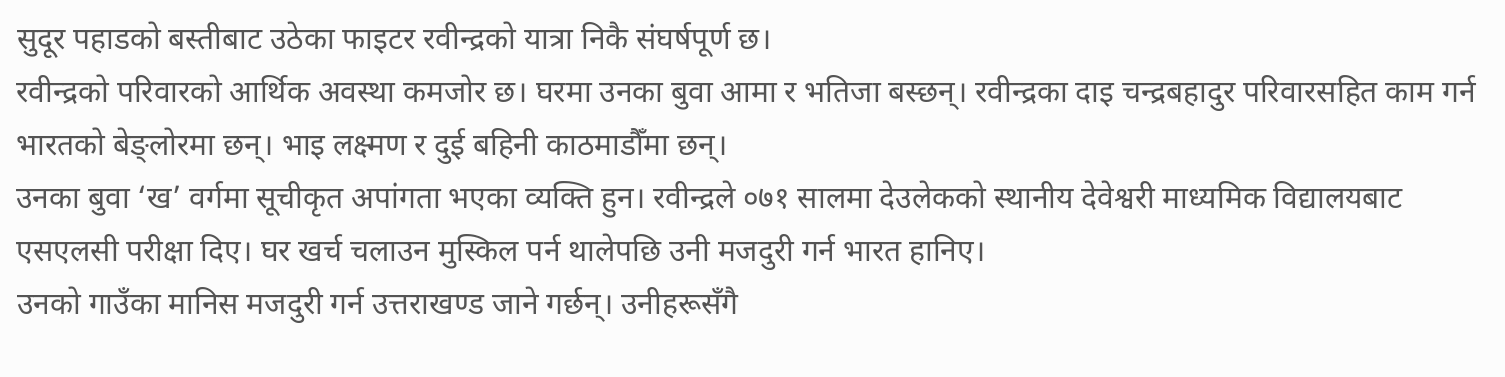सुदूर पहाडको बस्तीबाट उठेका फाइटर रवीन्द्रको यात्रा निकै संघर्षपूर्ण छ।
रवीन्द्रको परिवारको आर्थिक अवस्था कमजोर छ। घरमा उनका बुवा आमा र भतिजा बस्छन्। रवीन्द्रका दाइ चन्द्रबहादुर परिवारसहित काम गर्न भारतको बेङ्लोरमा छन्। भाइ लक्ष्मण र दुई बहिनी काठमाडौँमा छन्।
उनका बुवा ‘ख’ वर्गमा सूचीकृत अपांगता भएका व्यक्ति हुन। रवीन्द्रले ०७१ सालमा देउलेकको स्थानीय देवेश्वरी माध्यमिक विद्यालयबाट एसएलसी परीक्षा दिए। घर खर्च चलाउन मुस्किल पर्न थालेपछि उनी मजदुरी गर्न भारत हानिए।
उनको गाउँका मानिस मजदुरी गर्न उत्तराखण्ड जाने गर्छन्। उनीहरूसँगै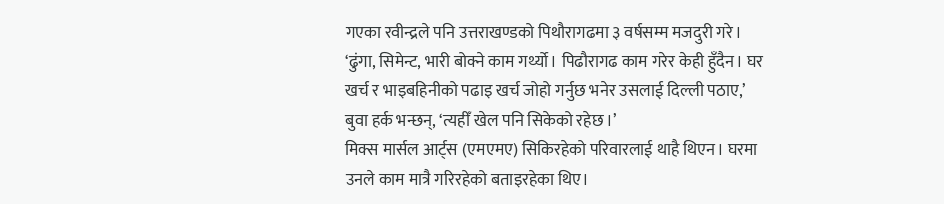गएका रवीन्द्रले पनि उत्तराखण्डको पिथौरागढमा ३ वर्षसम्म मजदुरी गरे।
‘ढुंगा, सिमेन्ट, भारी बोक्ने काम गर्थ्यो। पिढौरागढ काम गरेर केही हुँदैन। घर खर्च र भाइबहिनीको पढाइ खर्च जोहो गर्नुछ भनेर उसलाई दिल्ली पठाए,’ बुवा हर्क भन्छन्, ‘त्यहीँ खेल पनि सिकेको रहेछ।’
मिक्स मार्सल आर्ट्स (एमएमए) सिकिरहेको परिवारलाई थाहै थिएन। घरमा उनले काम मात्रै गरिरहेको बताइरहेका थिए।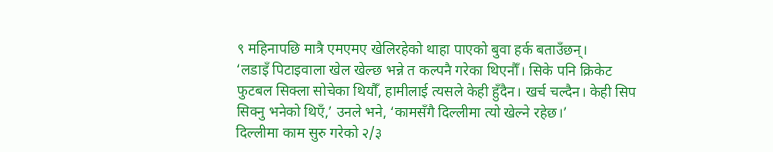९ महिनापछि मात्रै एमएमए खेलिरहेको थाहा पाएको बुवा हर्क बताउँछन्।
‘लडाइँ पिटाइवाला खेल खेल्छ भन्ने त कल्पनै गरेका थिएनौँ। सिके पनि क्रिकेट फुटबल सिक्ला सोचेका थियौँ, हामीलाई त्यसले केही हुँदैन। खर्च चल्दैन। केही सिप सिक्नु भनेको थिएँ,’ उनले भने, ‘कामसँगै दिल्लीमा त्यो खेल्ने रहेछ।’
दिल्लीमा काम सुरु गरेको २/३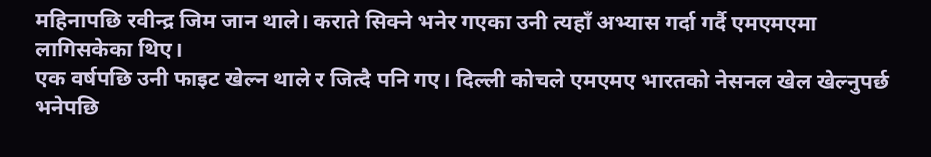महिनापछि रवीन्द्र जिम जान थाले। कराते सिक्ने भनेर गएका उनी त्यहाँ अभ्यास गर्दा गर्दै एमएमएमा लागिसकेका थिए।
एक वर्षपछि उनी फाइट खेल्न थाले र जित्दै पनि गए। दिल्ली कोचले एमएमए भारतको नेसनल खेल खेल्नुपर्छ भनेपछि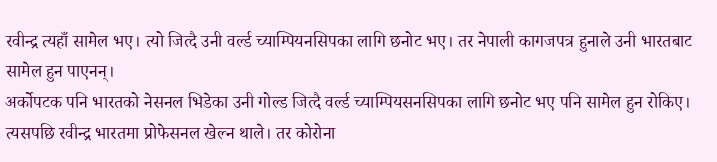रवीन्द्र त्यहाँ सामेल भए। त्यो जित्दै उनी वर्ल्ड च्याम्पियनसिपका लागि छनोट भए। तर नेपाली कागजपत्र हुनाले उनी भारतबाट सामेल हुन पाएनन्।
अर्कोपटक पनि भारतको नेसनल भिडेका उनी गोल्ड जित्दै वर्ल्ड च्याम्पियसनसिपका लागि छनोट भए पनि सामेल हुन रोकिए।
त्यसपछि रवीन्द्र भारतमा प्रोफेसनल खेल्न थाले। तर कोरोना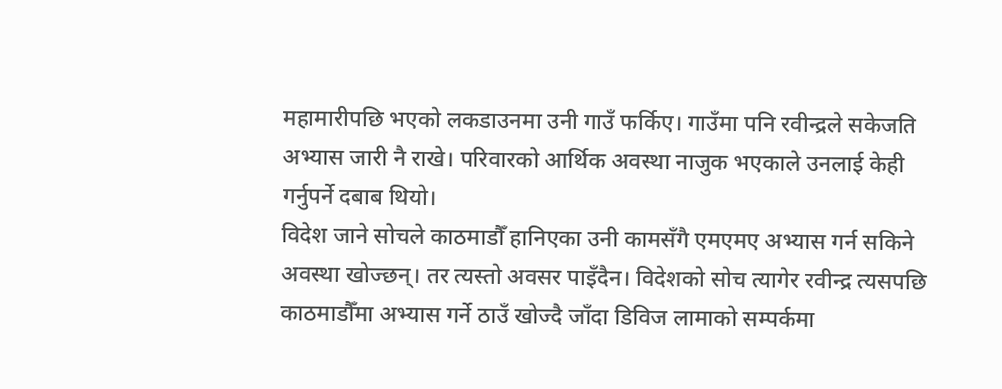महामारीपछि भएको लकडाउनमा उनी गाउँ फर्किए। गाउँमा पनि रवीन्द्रले सकेजति अभ्यास जारी नै राखे। परिवारको आर्थिक अवस्था नाजुक भएकाले उनलाई केही गर्नुपर्ने दबाब थियो।
विदेश जाने सोचले काठमाडौँ हानिएका उनी कामसँगै एमएमए अभ्यास गर्न सकिने अवस्था खोज्छन्। तर त्यस्तो अवसर पाइँदैन। विदेशको सोच त्यागेर रवीन्द्र त्यसपछि काठमाडौँमा अभ्यास गर्ने ठाउँ खोज्दै जाँदा डिविज लामाको सम्पर्कमा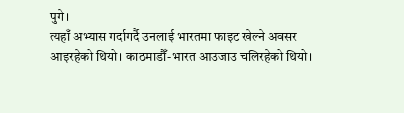पुगे।
त्यहाँ अभ्यास गर्दागर्दै उनलाई भारतमा फाइट खेल्ने अवसर आइरहेको थियो। काठमाडौँ-भारत आउजाउ चलिरहेको थियो।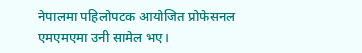नेपालमा पहिलोपटक आयोजित प्रोफेसनल एमएमएमा उनी सामेल भए।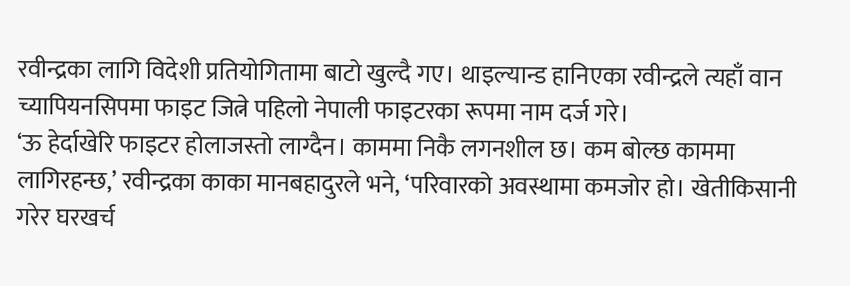रवीन्द्रका लागि विदेशी प्रतियोगितामा बाटो खुल्दै गए। थाइल्यान्ड हानिएका रवीन्द्रले त्यहाँ वान च्यापियनसिपमा फाइट जित्ने पहिलो नेपाली फाइटरका रूपमा नाम दर्ज गरे।
‘ऊ हेर्दाखेरि फाइटर होलाजस्तो लाग्दैन। काममा निकै लगनशील छ। कम बोल्छ काममा लागिरहन्छ,’ रवीन्द्रका काका मानबहादुरले भने, ‘परिवारको अवस्थामा कमजोर हो। खेतीकिसानी गरेर घरखर्च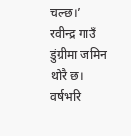चल्छ।’
रवीन्द्र गाउँ डुंग्रीमा जमिन थोरै छ। वर्षभरि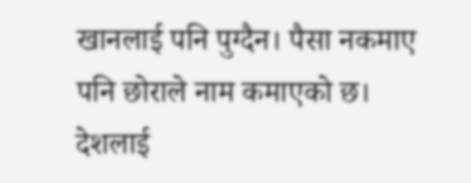खानलाई पनि पुग्दैन। पैसा नकमाए पनि छोराले नाम कमाएको छ। देशलाई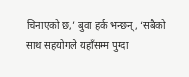चिनाएको छ,’ बुवा हर्क भन्छन्, ‘सबैको साथ सहयोगले यहाँसम्म पुग्दा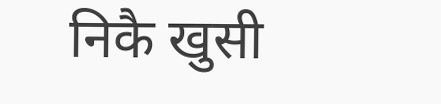निकै खुसी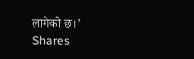लागेको छ।’
Shares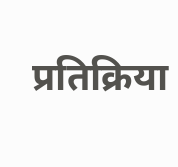प्रतिक्रिया